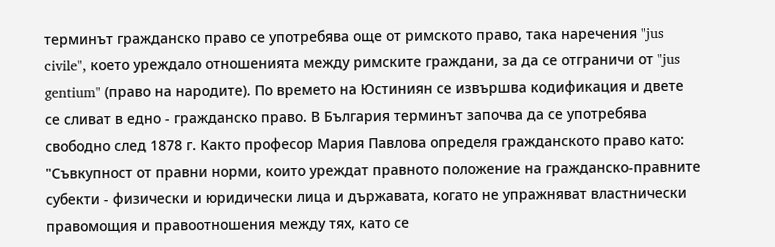терминът гражданско право се употребява още от римското право, така наречения "jus civile", което уреждало отношенията между римските граждани, за да се отграничи от "jus gentium" (право на народите). По времето на Юстиниян се извършва кодификация и двете се сливат в едно - гражданско право. В България терминът започва да се употребява свободно след 1878 г. Както професор Мария Павлова определя гражданското право като: "Съвкупност от правни норми, които уреждат правното положение на гражданско-правните субекти - физически и юридически лица и държавата, когато не упражняват властнически правомощия и правоотношения между тях, като се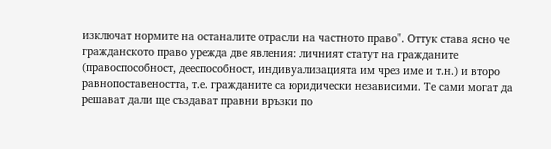изключат нормите на останалите отрасли на частното право". Оттук става ясно че гражданското право урежда две явления: личният статут на гражданите (правоспособност, дееспособност, индивуализацията им чрез име и т.н.) и второ равнопоставеността, т.е. гражданите са юридически независими. Те сами могат да решават дали ще създават правни връзки по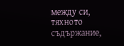между си, тяхното съдържание,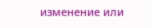изменение или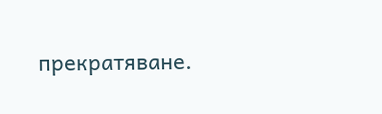прекратяване.